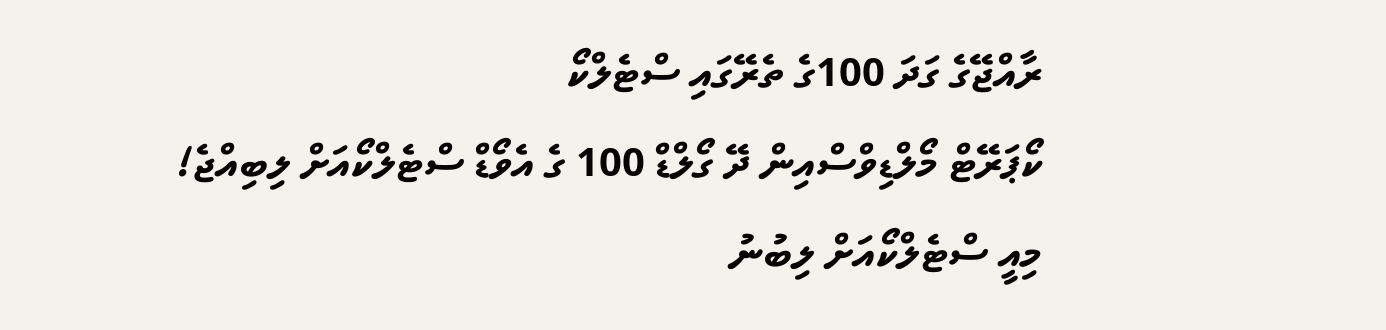ރާއްޖޭގެ ގަދަ 100ގެ ތެރޭގައި ސްޓެލްކޯ
ކޯޕަރޭޓް މޯލްޑިވްސްއިން ދޭ ގޯލްޑް 100 ގެ އެވޯޑް ސްޓެލްކޯއަށް ލިބިއްޖެ! މިއީ ސްޓެލްކޯއަށް ލިބުނު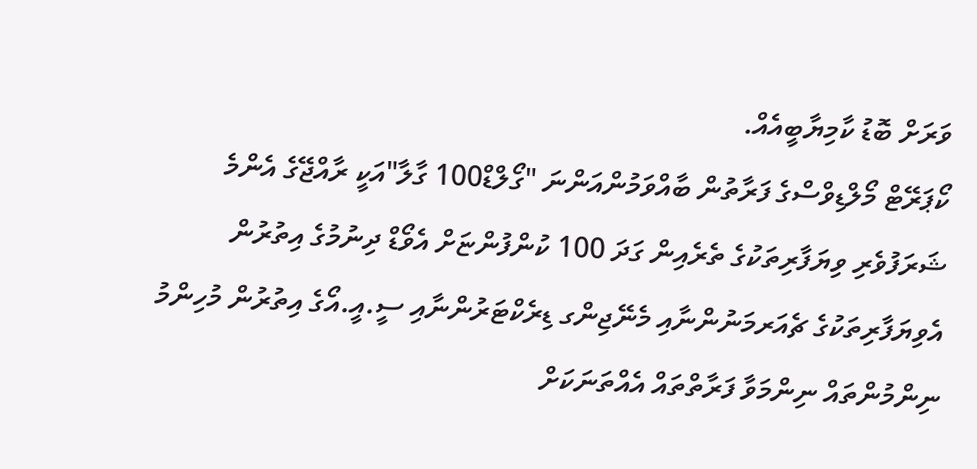ވަރަށް ބޮޑު ކާމިޔާބީއެއް.
ކޯޕަރޭޓް މޯލްޑިވްސްގެ ފަރާތުން ބާއްވަމުންއަންނަ "ގޯލްޑް100 ގާލާ"އަކީ ރާއްޖޭގެ އެންމެ ޝަރަފުވެރި ވިޔަފާރިތަކުގެ ތެރެއިން ގަދަ 100 ކުންފުންޏަށް އެވޯޑް ދިނުމުގެ އިތުރުން އެވިޔަފާރިތަކުގެ ޗެއަރމަނުންނާއި މެނޭޖިންގ ޑިރެކްޓަރުންނާއި ސީ.އީ.އޯގެ އިތުރުން މުހިންމު ނިންމުންތައް ނިންމަވާ ފަރާތްތައް އެއްތަނަކަށް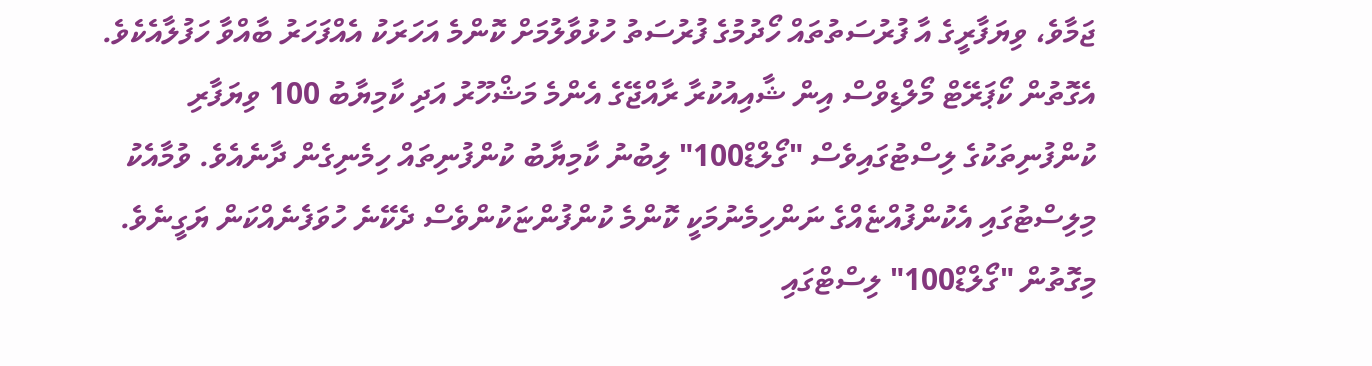ޖަމާވެ، ވިޔަފާރީގެ އާ ފުރުސަތުތައް ހޯދުމުގެ ފުރުސަތު ހުޅުވާލުމަށް ކޮންމެ އަހަރަކު އެއްފަހަރު ބާއްވާ ހަފުލާއެކެވެ. އެގޮތުން ކޯޕަރޭޓް މޯލްޑިވްސް އިން ޝާއިއުކުރާ ރާއްޖޭގެ އެންމެ މަޝްހޫރު އަދި ކާމިޔާބު 100 ވިޔަފާރި ކުންފުނިތަކުގެ ލިސްޓުގައިވެސް "ގޯލްޑް100" ލިބުނު ކާމިޔާބު ކުންފުނިތައް ހިމެނިގެން ދާނެއެވެ. ވުމާއެކު މިލިސްޓުގައި އެކުންފުއްޏެއްގެ ނަންހިމެނުމަކީ ކޮންމެ ކުންފުންޏަކުންވެސް ދެކޭނެ ހުވަފެނެއްކަން ޔަގީނެވެ.
މިގޮތުން "ގޯލްޑް100" ލިސްޓްގައި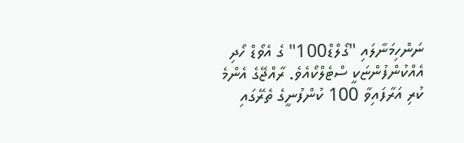ނަންހިމަނާލައި "ގޯލްޑް100" ގެ އެވޯޑް ހޯދި އެއްކުންފުންޏަކީ ސްޓެލްކޯއެވެ. ރާއްޖޭގެ އެންމެ ކުރި އަރާފައިވާ 100 ކުންފުނީގެ ތެރޭގައި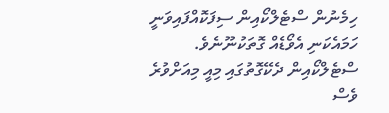ހިމެނުން ސްޓެލްކޯއިން ސިފަކޮއްފައިވަނީ ހަމައެކަނި އެވޯޑެއް ގޮތަކުނޫނެވެ. ސްޓެލްކޯއިން ދެކޭގޮތުގައި މިއީ މިއަށްވުރެ ވެސް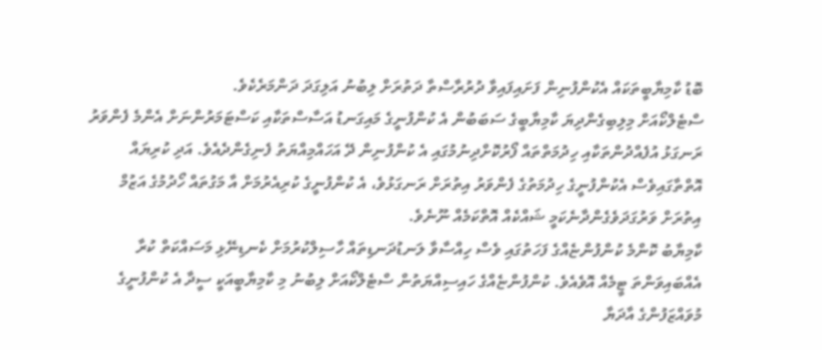ބޮޑު ކާމިޔާބީތަކައް އެކުންފުނިން ފަށައިފައިވާ ދުރުރާސްތާ ދަތުރަށް ލިބުނު އަލިގަދަ ދަންމަރެކެވެ.
ސްޓެލްކޯއަށް މިލިބިގެންދިޔަ ކާމިޔާބީގެ ސަބަބުން އެ ކުންފުނީގެ މައިގަނޑު އަސާސްތަކާއި ކަސްޓަމަރުންނަށް އެންމެ ފެންވަރު ރަނގަޅު އުފެއްދުންތަކާއި ހިދުމަތްތައް ފޯރުކޮށްދިނުމުގައި އެ ކުންފުނިން ދޭ އަހައްމިއްޔަތު ފެނިގެންދެއެވެ. އަދި ކުރިޔައް އޮތްތާގައިވެސް އެކުންފުނީގެ ހިދުމަތުގެ ފެންވަރު އިތުރަށް ރަނގަޅުވެ، އެ ކުންފުނީގެ ކުރިއެރުމަށް އާ މަގުތައް ހޯދުމުގެ އަޒުމް އިތުރަށް ވަރުގަދަވެގެންދާނެކަމީ ޝައްކެއް އޮތްކަމެއް ނޫނެވެ.
ކާމިޔާބު ކޮންމެ ކުންފުންޏެއްގެ ފަހަތުގައި ވެސް ހިއްސާވާ ލަނޑުދަނޑިތައް ހާސިލްކުރުމަށް ކެނޑިނޭޅި މަސައްކަތް ކުރާ އެއްބައިވަންތަ ޓީމެއް އޮވެއެވެ. ކުންފުންޏެއްގެ ހައިސިއްޔަތުން ސްޓެލްކޯއަށް ލިބުނު މި ކާމިޔާބީއަކީ ސީދާ އެ ކުންފުނީގެ މުވައްޒަފުންގެ އާދަޔާ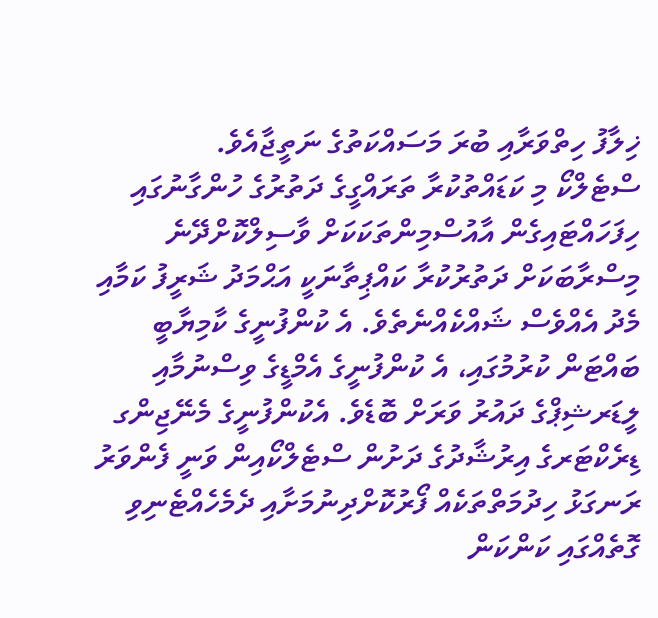ޚިލާފު ހިތްވަރާއި ބުރަ މަސައްކަތުގެ ނަތީޖާއެވެ.
ސްޓެލްކޯ މި ކަޑައްތުކުރާ ތަރައްގީގެ ދަތުރުގެ ހުންގާނުގައި ހިފަހައްޓައިގެން އާއުސްމިންތަކަކަށް ވާސިލްކޮށްދޭނެ މިސްރާބަކަށް ދަތުރުކުރާ ކައްޕިތާނަކީ އަޙްމަދު ޝަރީފު ކަމާއި މެދު އެއްވެސް ޝައްކެއްނެތެވެ. އެ ކުންފުނީގެ ކާމިޔާބީ ބައްޓަން ކުރުމުގައި، އެ ކުންފުނީގެ އެމްޑީގެ ވިސްނުމާއި ލީޑަރޝިޕްގެ ދައުރު ވަރަށް ބޮޑެވެ. އެކުންފުނީގެ މެނޭޖިންގ ޑިރެކްޓަރގެ އިރުޝާދުގެ ދަށުން ސްޓެލްކޯއިން ވަނީ ފެންވަރު ރަނގަޅު ހިދުމަތްތަކެއް ފޯރުކޮށްދިނުމަށާއި ދެމެހެއްޓެނިވި ގޮތެއްގައި ކަންކަން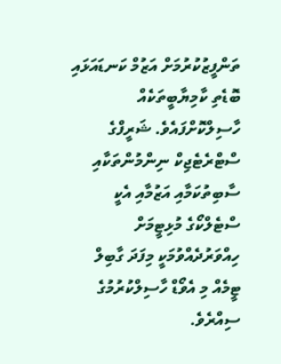ތަންފީޒުކުރުމަށް އަޒުމް ކަނޑައަޅައި ބޮޑެތި ކާމިޔާބީތަކެއް ހާސިލްކޮށްފައެވެ. ޝަރީފްގެ ސްޓްރެޓެޖިކް ނިންމުންތަކާއި ސާބިތުކަމާއި އަޒުމާއި އެކީ ސްޓެލްކޯގެ މުޅިޓީމަށް ހިއްވަރުދެއްވުމަކީ މިފަދަ ގާބިލް ޓީމެއް މި އެވޯޑް ހާސިލްކުރުމުގެ ސިއްރެވެ.